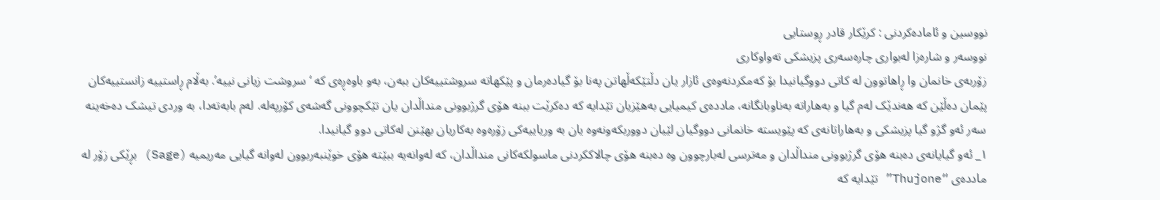نووسین و ئامادەکردنی : کرێکار قادر ڕوستایی
نووسەر و شارەزا لەبواری چارەسەری پزیشکی تەواوکاری
زۆربەی خانمان وا ڕاهاتوون لە کاتی دووگیانیدا بۆ کەمکردنەوەی ئازار یان دڵتێکەڵهاتن پەنا بۆ گیادەرمان و پێکهاتە سروشتییەکان ببەن، بەو باوەڕەی کە ‘سروشت زیانی نییە’. بەڵام ڕاستییە زانستییەکان پێمان دەڵێن کە هەندێک لەم گیا و بەهاراتە بەناوبانگانە، ماددەی کیمیایی بەهێزیان تێدایە کە دەکرێت ببنە هۆی گرژبوونی منداڵدان یان تێکچوونی گەشەی کۆرپەلە. لەم بابەتەدا، بە وردی تیشک دەخەینە سەر ئەو گژو گیا پزیشکی و بەهاراتانەی کە پێویستە خانمانی دووگیان لێیان دووربکەونەوە یان بە وریاییەکی زۆرەوە بەکاریان بهێنن لەکاتی دوو گیانیدا.
١_ ئەو گیایانەی دەبنە هۆی گرژبوونی منداڵدان و مەترسی لەبارچوون وە دەبنە هۆی چالاککردنی ماسولکەکانی منداڵدان، کە لەوانەیە ببێتە هۆی خوێنبەربوون لەوانە گیایی مەریمیە (Sage) بڕێکی زۆر لە ماددەی “Thujone” تێدایە کە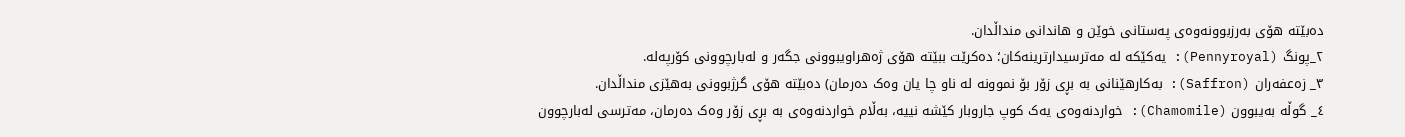دەبێتە هۆی بەرزبوونەوەی پەستانی خوێن و هاندانی منداڵدان.
٢_پونگ (Pennyroyal): یەکێکە لە مەترسیدارترینەکان؛ دەکرێت ببێتە هۆی ژەهراویبوونی جگەر و لەبارچوونی کۆرپەلە.
٣_ زەعفەران (Saffron): بەکارهێنانی بە بڕی زۆر بۆ نموونە لە ناو چا یان وەک دەرمان) دەبێتە هۆی گرژبوونی بەهێزی منداڵدان.
٤_ گوڵە بەیبوون (Chamomile): خواردنەوەی یەک کوپ جاروبار کێشە نییە، بەڵام خواردنەوەی بە بڕی زۆر وەک دەرمان، مەترسی لەبارچوون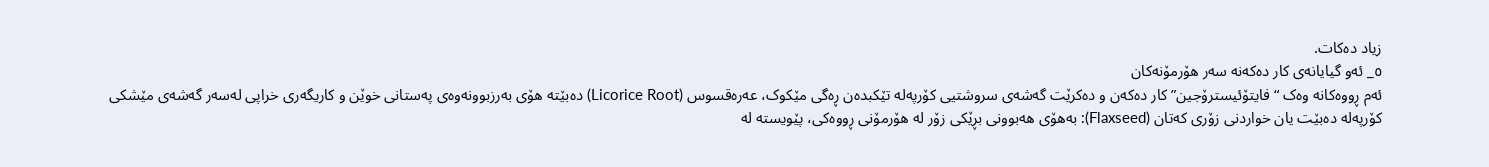زیاد دەکات.
٥_ ئەو گیایانەی کار دەکەنە سەر هۆرمۆنەکان
ئەم ڕووەکانە وەک “فایتۆئیسترۆجین” کار دەکەن و دەکرێت گەشەی سروشتیی کۆرپەلە تێکبدەن ڕەگی مێکوک، عەرەقسوس (Licorice Root) دەبێتە هۆی بەرزبوونەوەی پەستانی خوێن و کاریگەری خراپی لەسەر گەشەی مێشکی کۆرپەلە دەبێت یان خواردنی زۆری کەتان (Flaxseed): بەهۆی هەبوونی بڕێکی زۆر لە هۆرمۆنی ڕووەکی، پێویستە لە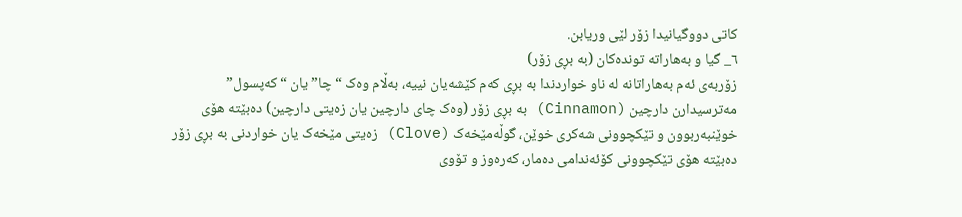کاتی دووگیانیدا زۆر لێی وریابن.
٦_ گیا و بەهاراتە توندەکان (بە بڕی زۆر)
زۆربەی ئەم بەهاراتانە لە ناو خواردندا بە بڕی کەم کێشەیان نییە، بەڵام وەک “چا” یان “کەپسول” مەترسیدارن دارچین (Cinnamon) بە بڕی زۆر (وەک چای دارچین یان زەیتی دارچین) دەبێتە هۆی خوێنبەربوون و تێکچوونی شەکری خوێن، گوڵەمێخەک (Clove) زەیتی مێخەک یان خواردنی بە بڕی زۆر دەبێتە هۆی تێکچوونی کۆئەندامی دەمار، کەرەوز و تۆوی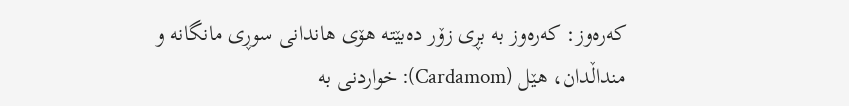کەرەوز: کەرەوز بە بڕی زۆر دەبێتە هۆی هاندانی سوڕی مانگانە و منداڵدان، هێل (Cardamom): خواردنی بە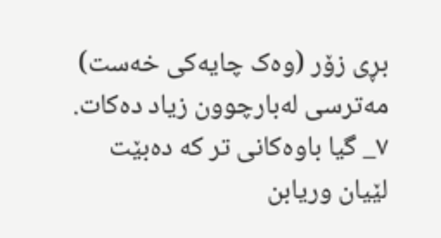بڕی زۆر (وەک چایەکی خەست) مەترسی لەبارچوون زیاد دەکات.
٧_ گیا باوەکانی تر کە دەبێت لێیان وریابن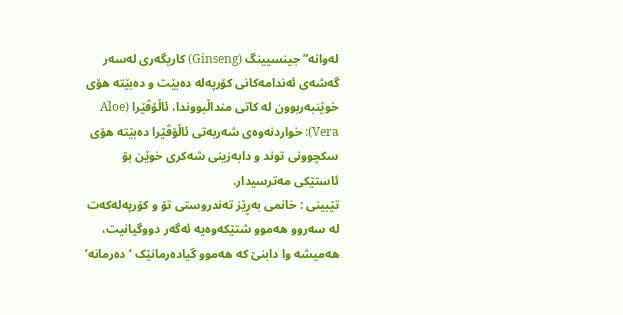لەوانە” جینسیینگ (Ginseng) کاریگەری لەسەر گەشەی ئەندامەکانی کۆرپەلە دەبێت و دەبێتە هۆی خوێنبەربوون لە کاتی منداڵبووندا، ئاڵۆڤێرا (Aloe Vera): خواردنەوەی شەربەتی ئاڵۆڤێرا دەبێتە هۆی سکچوونی توند و دابەزینی شەکری خوێن بۆ ئاستێکی مەترسیدار.
تێبینی : خانمی بەڕێز تەندروستی تۆ و کۆرپەلەکەت لە سەروو هەموو شتێکەوەیە ئەگەر دووگیانیت، هەمیشە وا دابنێ کە هەموو گیادەرمانێک ‘دەرمانە’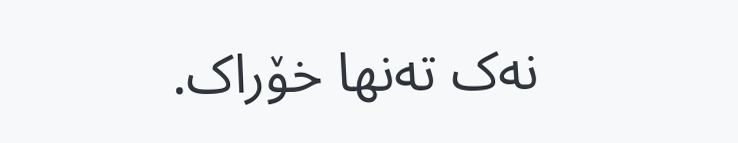نەک تەنها خۆراک.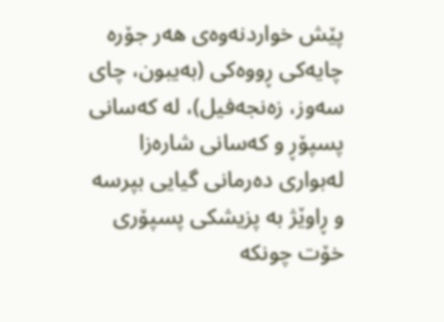پێش خواردنەوەی هەر جۆرە چایەکی ڕووەکی (بەیبون، چای سەوز، زەنجەفیل)، لە کەسانی پسپۆڕ و کەسانی شارەزا لەبواری دەرمانی گیایی بپرسە و ڕاوێژ بە پزیشکی پسپۆری خۆت چونکە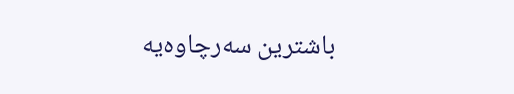باشترین سەرچاوەیە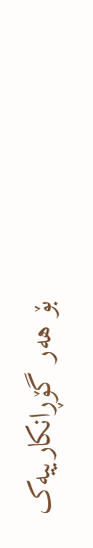بۆ هەر گۆڕانکارییەک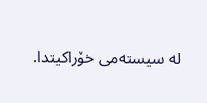لە سیستەمی خۆراکیتدا.